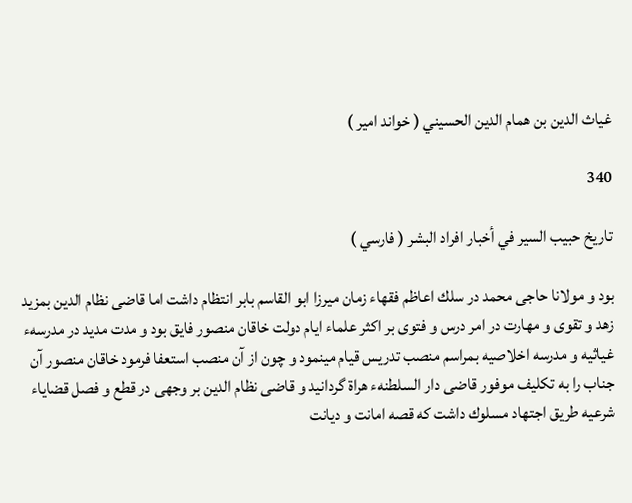غياث الدين بن همام الدين الحسيني ( خواند امير )

340

تاريخ حبيب السير في أخبار افراد البشر ( فارسي )

بود و مولانا حاجى محمد در سلك اعاظم فقهاء زمان ميرزا ابو القاسم بابر انتظام داشت اما قاضى نظام الدين بمزيد زهد و تقوى و مهارت در امر درس و فتوى بر اكثر علماء ايام دولت خاقان منصور فايق بود و مدت مديد در مدرسهء غياثيه و مدرسه اخلاصيه بمراسم منصب تدريس قيام مينمود و چون از آن منصب استعفا فرمود خاقان منصور آن جناب را به تكليف موفور قاضى دار السلطنهء هراة گردانيد و قاضى نظام الدين بر وجهى در قطع و فصل قضاياء شرعيه طريق اجتهاد مسلوك داشت كه قصه امانت و ديانت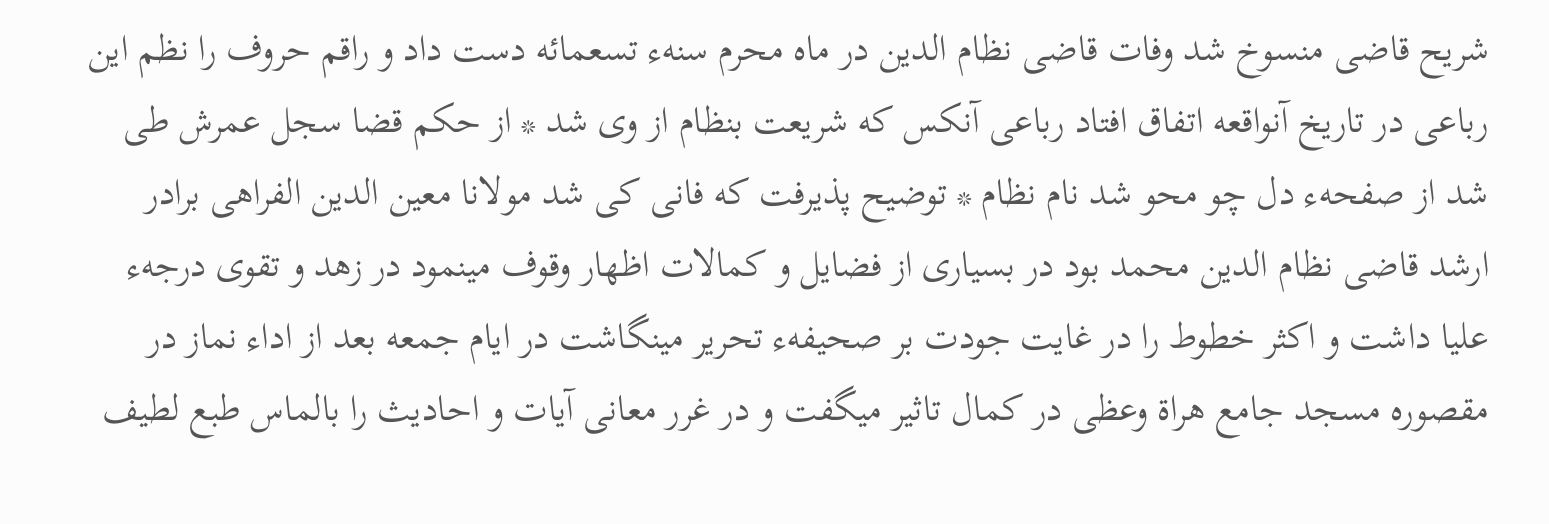شريح قاضى منسوخ شد وفات قاضى نظام الدين در ماه محرم سنهء تسعمائه دست داد و راقم حروف را نظم اين رباعى در تاريخ آنواقعه اتفاق افتاد رباعى آنكس كه شريعت بنظام از وى شد * از حكم قضا سجل عمرش طى شد از صفحهء دل چو محو شد نام نظام * توضيح پذيرفت كه فانى كى شد مولانا معين الدين الفراهى برادر ارشد قاضى نظام الدين محمد بود در بسيارى از فضايل و كمالات اظهار وقوف مينمود در زهد و تقوى درجهء عليا داشت و اكثر خطوط را در غايت جودت بر صحيفهء تحرير مينگاشت در ايام جمعه بعد از اداء نماز در مقصوره مسجد جامع هراة وعظى در كمال تاثير ميگفت و در غرر معانى آيات و احاديث را بالماس طبع لطيف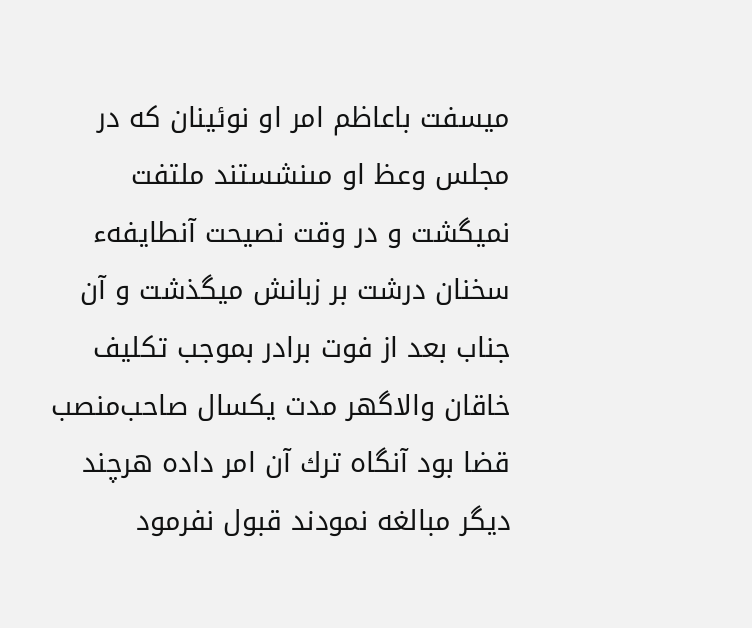ميسفت باعاظم امر او نوئينان كه در مجلس وعظ او مىنشستند ملتفت نميگشت و در وقت نصيحت آنطايفهء سخنان درشت بر زبانش ميگذشت و آن جناب بعد از فوت برادر بموجب تكليف خاقان والاگهر مدت يكسال صاحب‌منصب قضا بود آنگاه ترك آن امر داده هرچند ديگر مبالغه نمودند قبول نفرمود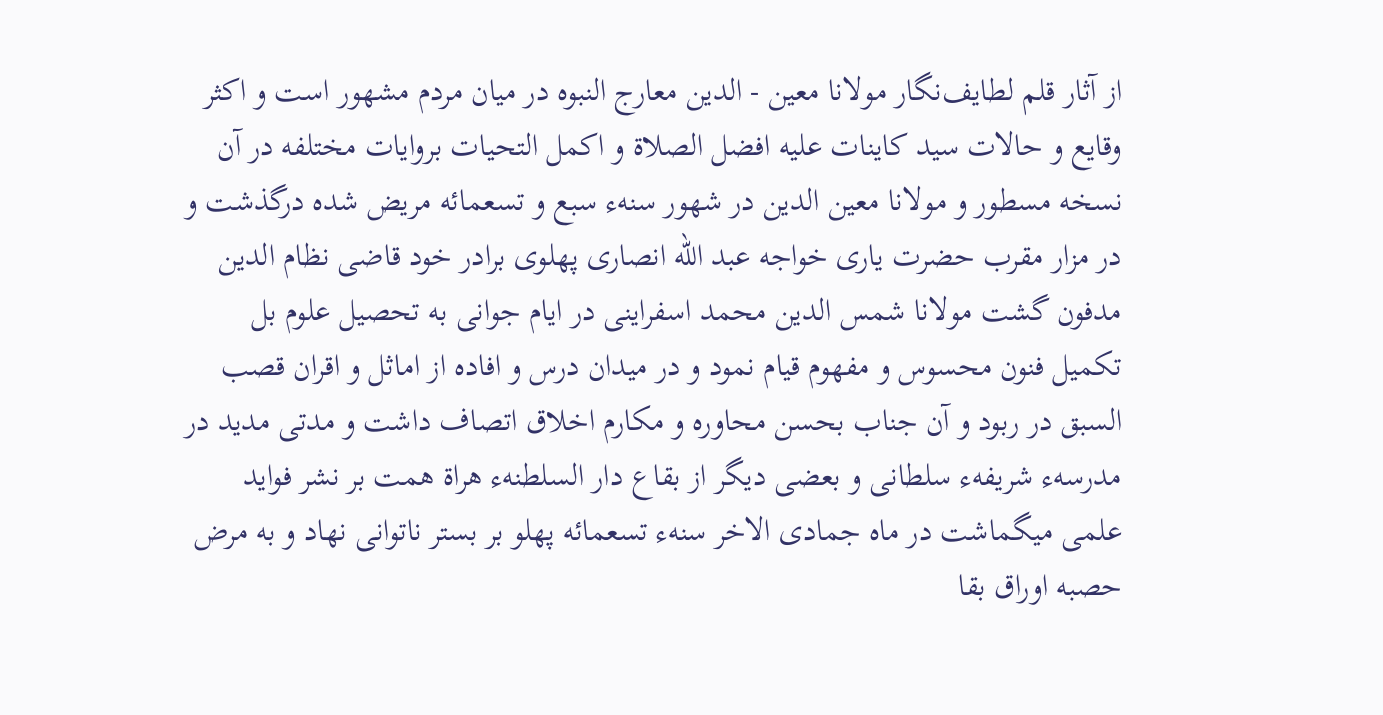از آثار قلم لطايف‌نگار مولانا معين - الدين معارج النبوه در ميان مردم مشهور است و اكثر وقايع و حالات سيد كاينات عليه افضل الصلاة و اكمل التحيات بروايات مختلفه در آن نسخه مسطور و مولانا معين الدين در شهور سنهء سبع و تسعمائه مريض شده درگذشت و در مزار مقرب حضرت يارى خواجه عبد اللّه انصارى پهلوى برادر خود قاضى نظام الدين مدفون گشت مولانا شمس الدين محمد اسفراينى در ايام جوانى به تحصيل علوم بل تكميل فنون محسوس و مفهوم قيام نمود و در ميدان درس و افاده از اماثل و اقران قصب السبق در ربود و آن جناب بحسن محاوره و مكارم اخلاق اتصاف داشت و مدتى مديد در مدرسهء شريفهء سلطانى و بعضى ديگر از بقاع دار السلطنهء هراة همت بر نشر فوايد علمى ميگماشت در ماه جمادى الاخر سنهء تسعمائه پهلو بر بستر ناتوانى نهاد و به مرض حصبه اوراق بقا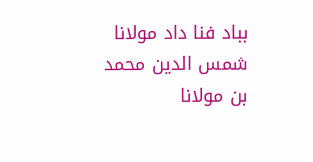بباد فنا داد مولانا شمس الدين محمد بن مولانا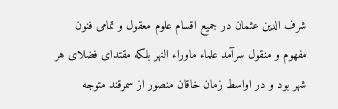شرف الدين عثمان در جميع اقسام علوم معقول و تمامى فنون مفهوم و منقول سرآمد علماء ماوراء النهر بلكه مقتداى فضلاى هر شهر بود و در اواسط زمان خاقان منصور از سمرقند متوجه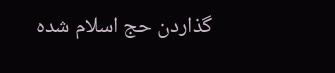گذاردن حج اسلام شده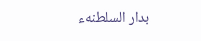بدار السلطنهء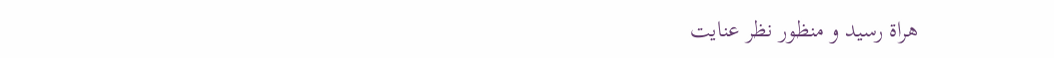هراة رسيد و منظور نظر عنايت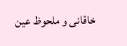خاقانى و ملحوظ عين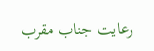رعايت جناب مقرب